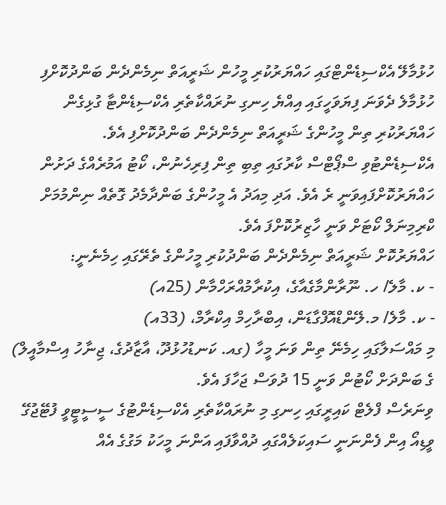ހުޅުމާލޭ އެކްސިޑެންޓްގައި ހައްޔަރުކުރި މީހުން ޝަރީއަތް ނިމެންދެން ބަންދުކޮށްފި
ހުޅުމާލެ ދެވަނަ ފިޔަވަހީގައި އިއްޔެ ހިނގި ނުރައްކާތެރި އެކްސިޑެންޓާ ގުޅިގެން ހައްޔަރުކުރި ތިން މީހުންގެ ޝަރީއަތް ނިމެންދެން ބަންދުކޮށްފި އެވެ.
އެކްސިޑެންޓުވި ސްޕޯޓްސް ކާރުގައި ތިބި ތިން ފިރިހެނުން، ކޯޓު އަމުރެއްގެ ދަށުން ހައްޔަރުކޮށްފައިވަނީ ރެ އެވެ. އަދި މިއަދު އެ މީހުންގެ ބަންދާމެދު ގޮތެއް ނިންމުމަށް ކްރިމިނަލް ކޯޓަށް ވަނީ ހާޒިރުކޮށްފަ އެވެ.
ހައްޔަރުކޮށް ޝަރީއަތް ނިމެންދެން ބަންދުކުރި މީހުންގެ ތެރޭގައި ހިމެނެނީ:
- ކ. މާލެ/ ހ. ނޫރާންމާގެއާގެ، އިކުރާމުއްރަހްމާން (25އ)
- ކ. މާލެ/ މ.ލޭންޑްއޮފްގާޑަން، އިބްރާހިމް އިކްރާމް، (33އ)
މި މައްސަލާގައި ހިމެނޭ ތިން ވަނަ މީހާ (ގއ. ކަނޑުހުޅުދޫ، އާޒާދުގެ، ޖިނާހު އިސްމާއީލް) ގެ ބަންދަށް ކޯޓުން ވަނީ 15 ދުވަސް ޖަހާފަ އެވެ.
ވިނަރެސް ފްލެޓް ކައިރީގައި ހިނގި މި ނުރައްކާތެރި އެކްސިޑެންޓުގެ ސީސީޓީވީ ފުޓޭޖުގޭ ވީޑިއޯ އިން ފެންނަނީ ސައިކަލެއްގައި ދުއްވާފައި އަންނަ މީހަކު މަގުގެ އެއް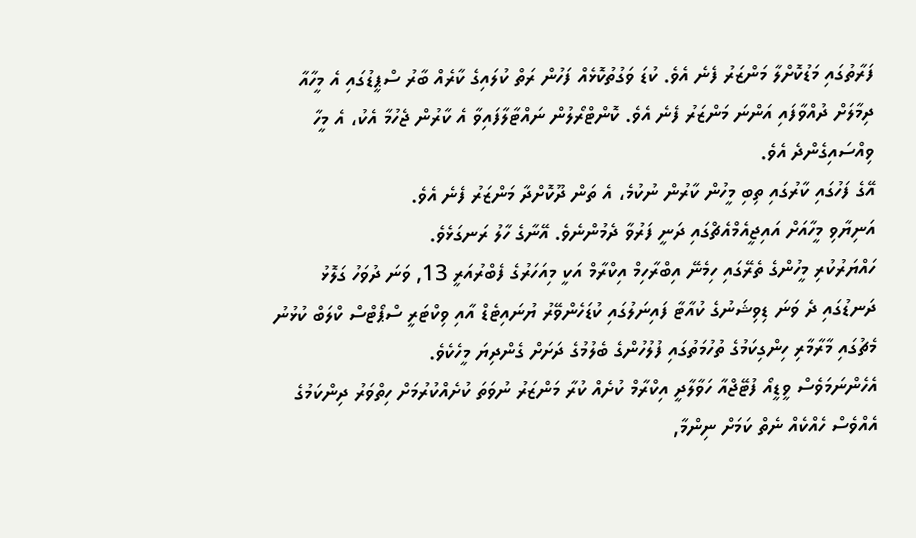ފަރާތުގައި މަޑުކޮށްލާ މަންޒަރު ފެނެ އެވެ. ކުޑަ ވަގުތުކޮޅެއް ފަހުން ރަތް ކުލައިގެ ކާރެއް ބާރު ސްޕީޑުގައި އެ މީހާއާ ދިމާލަށް ދުއްވާފައި އަންނަ މަންޒަރު ފެނެ އެވެ. ކޮންޓްރޯލުން ނައްޓާލާފައިވާ އެ ކާރުން ޖެހުމާ އެކު، އެ މީހާ ވިއްސައިގެންދެ އެވެ.
އޭގެ ފަހުގައި ކާރުގައި ތިބި މީހުން ކާރުން ނުކުމެ، އެ ތަން ދޫކޮށްދާ މަންޒަރު ފެނެ އެވެ.
އަނިޔާވި މީހާއަށް އައިޖީއެމްއެޗްގައި ދަނީ ފަރުވާ ދެމުންނެވެ. އޭނާގެ ހާލު ރަނގަޅެވެ.
ހައްޔަރުކުރި މީހުންގެ ތެރޭގައި ހިމެނޭ އިބްރާހިމް އިކްރާމް އަކީ މިއަހަރުގެ ފެބްރުއަރީ 13, ވަނަ ދުވަހު ގަލޮޅު ދަނޑުގައި ދެ ވަނަ ޑިވިޝަނުގެ ކުއާޓާ ފައިނަލުގައި ކުޑަހެންވޭރު ޔުނައިޓެޑް އާއި ވިކްޓަރީ ސްޕޯޓްސް ކްލަބް ކުޅުނު މެޗުގައި މާރާމާރި ހިންގިކަމުގެ ތުހުމަތުގައި ފުލުހުންގެ ބެލުމުގެ ދަށަށް ގެންދިޔަ މީހެކެވެ.
އެހެންނަމަވެސް ވީޑީއޯ ފުޓޭޖްއާ ހަވާލާދީ އިކްރާމް ކުށެއް ކުރާ މަންޒަރު ނުވަތަ ކުށެއްކުރުމަށް ހިތްވަރު ދިންކަމުގެ އެއްވެސް ހެއްކެއް ނެތް ކަމަށް ނިންމާ,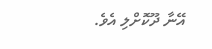އޭނާ ދޫކޮށްލި އެވެ.